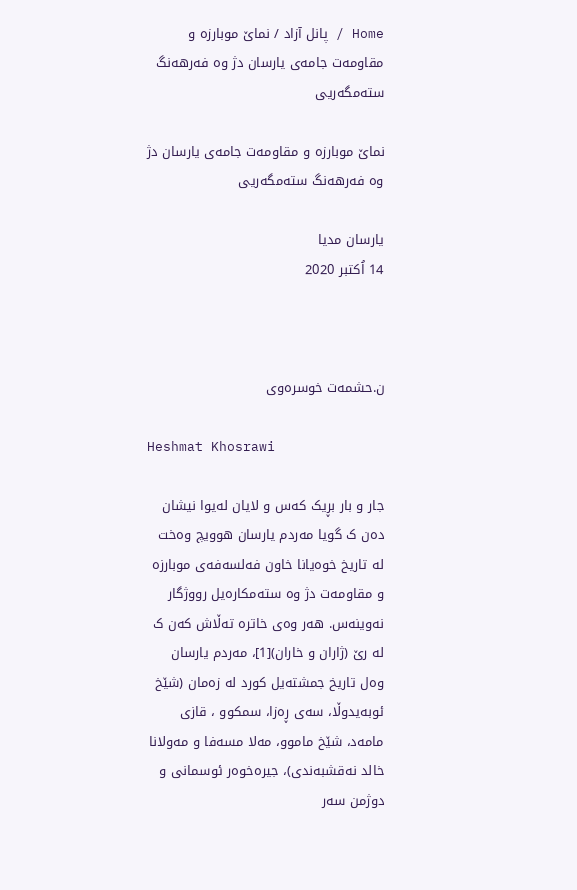Home / پانل آزاد / نماێ موبارزە و مقاومەت جامەی یارسان دژ وە فەرهەنگ ستەمگەریی

نماێ موبارزە و مقاومەت جامەی یارسان دژ وە فەرهەنگ ستەمگەریی

یارسان مدیا
14 اُكتبر 2020



ن.حشمەت خوسرەوی

Heshmat Khosrawi

جار و بار بڕیک کەس و لایان لەیوا نیشان دەن ک گویا مەردم یارسان هوویچ وەخت لە تاریخ خوەیانا خاون فەلسەفەی موبارزە و مقاومەت دژ وە ستەمکارەیل رووژگار نەوینەس. هەر وەی خاترە تەڵاش کەن ک لە رێ (ژاران و خاران)[1]، مەردم یارسان وەل تاریخ جمشتەیل کورد لە زەمان (شێخ ئوبەیدوڵا، سەی ڕەزا، سمکوو ، قازی مامەد، شێخ ماموو، مەلا مسەفا و مەولانا خالد نەقشبەندی)، جیرەخوەر ئوسمانی و دوژمن سەر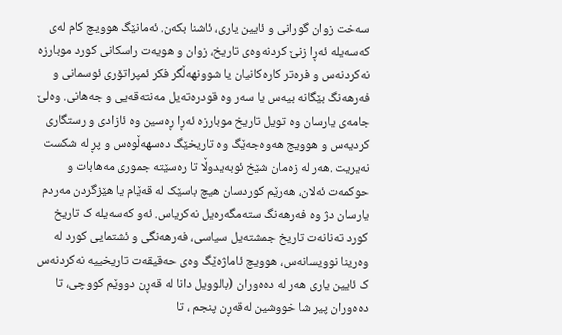سەخت زوان گورانی و ئایین یاری، ئاشنا بکەن. ئەمانێگ هوویچ کام لەی کەسەیلە ئەڕا زنێ کردنەوەی تاریخ، زوان و هویەت راسکانی کورد موبارزە نەکردنەس و فرەتر کارەکانیان یا شوونهەڵگر فکر ئمپراتۆری ئوسمانی و فەرهەنگ بێگانە بیەس یا سەر وە قودرەتەیل مەنتەقەیی و جەهانی. وەلێ جامەی یارسان وە تویل تاریخ موبارزە ئەڕا ڕەسین وە ئازادی و رستگاری کردیەس و هوویج هەوەجەێگ وە تاریخێگ دەسهەڵوەس و پڕ لە شکست نەیریت .هەر لە زەمان شێخ ئوبەیدوڵا تا رەسێتە جموری مەهابات و حوکمەت ئەلان، هەرێم کوردسان هیچ باسێک لە قەێام یا هێزگردن مەردم یارسان دژ وە فەرهەنگ ستەمگەرەیل نەکریاس. ئەو کەسەیلە ک تاریخ کورد تەنانەت تاریخ جمشتەیل سیاسی، فەرهەنگی و ئشتمایی کورد لە وەرینا نوویسانەس، هوویچ ئاماژەێگ وەی حەقیقەت تاریخییە نەکردنەس ک ئایین یاری هەر لە دەەوران (بالوویل دانا لە قەڕن دووێم کووچی، تا دەەوران پیر شا خووشین لەقەڕن پنجم ، تا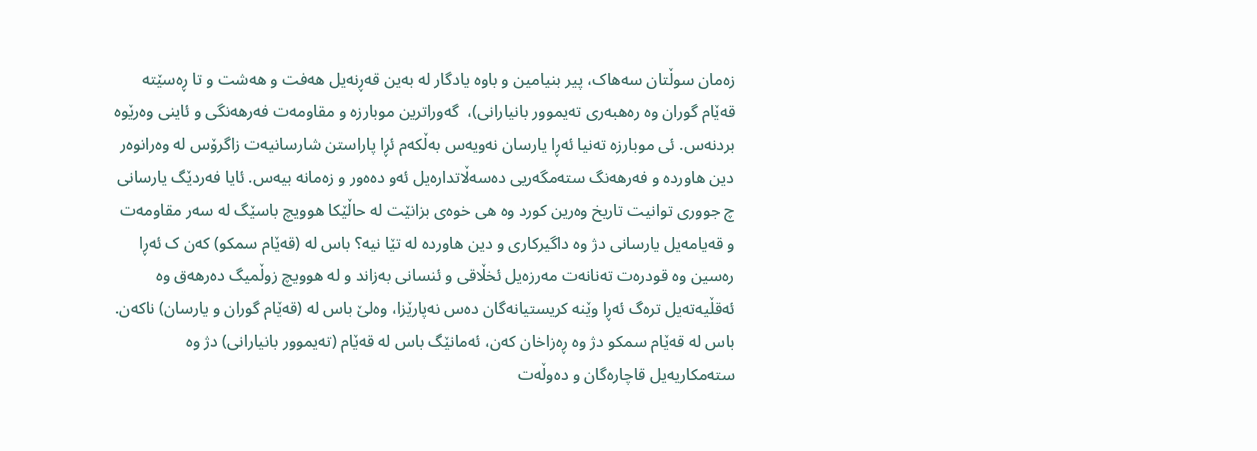زەمان سوڵتان سەهاک، پیر بنیامین و باوە یادگار لە بەین قەڕنەیل هەفت و هەشت و تا ڕەسێتە قەێام گوران وە رەهبەری تەیموور بانیارانی)،  گەوراترین موبارزە و مقاومەت فەرهەنگی و ئاینی وەرێوە بردنەس. ئی موبارزە تەنیا ئەڕا یارسان نەویەس بەڵکەم ئڕا پاراستن شارسانیەت زاگرۆس لە وەرانوەر دین هاوردە و فەرهەنگ ستەمگەریی دەسەڵاتدارەیل ئەو دەەور و زەمانە بیەس. ئایا فەردێگ یارسانی چ جووری توانیت تاریخ وەرین کورد وە هی خوەی بزانێت لە حاڵێکا هوویچ باسێگ لە سەر مقاومەت و قەیامەیل یارسانی دژ وە داگیرکاری و دین هاوردە لە تێا نیە؟ باس لە (قەێام سمکو) کەن ک ئەڕا رەسین وە قودرەت تەنانەت مەرزەیل ئخڵاقی و ئنسانی بەزاند و لە هوویچ زوڵمیگ دەرهەق وە ئەقڵیەتەیل ترەگ ئەڕا وێنە کریستیانەگان دەس نەپارێزا، وەلێ باس لە (قەێام گوران و یارسان) ناکەن. باس لە قەێام سمکو دژ وە ڕەزاخان کەن، ئەمانێگ باس لە قەێام (تەیموور بانیارانی) دژ وە ستەمکاریەیل قاچارەگان و دەوڵەت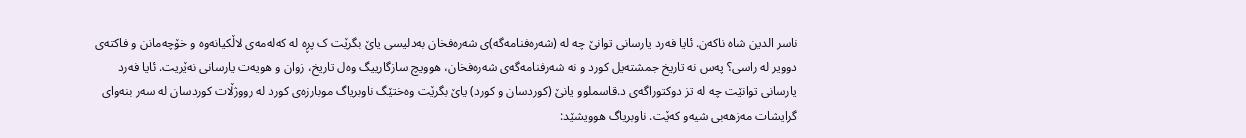ناسر الدین شاە ناکەن. ئایا فەرد یارسانی توانێ چە لە (شەرەفنامەگە)ی شەرەفخان بەدلیسی یاێ بگرێت ک پڕە لە کەلەمەی لاڵکیانەوە و خۆچەمانن و فاکتەی دوویر لە راسی؟ پەس نە تاریخ جمشتەیل کورد و نە شەرفنامەگەی شەرەفخان، هوویچ سازگارییگ وەل تاریخ، زوان و هویەت یارسانی نەێریت. ئایا فەرد یارسانی توانێت چە لە تز دوکتوراگەی د.قاسملوو یانێ (کوردسان و کورد) یاێ بگرێت وەختێگ ناوبریاگ موبارزەی کورد لە رووژڵات کوردسان لە سەر بنەوای گرایشات مەزهەبی شیەو کەێت. ناوبریاگ هوویشێد: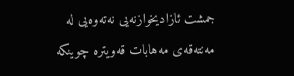جمشت ئازادیخوازنەیی نەتەوەیی لە مەنتەقەی مەهابات قەویترە چوینکە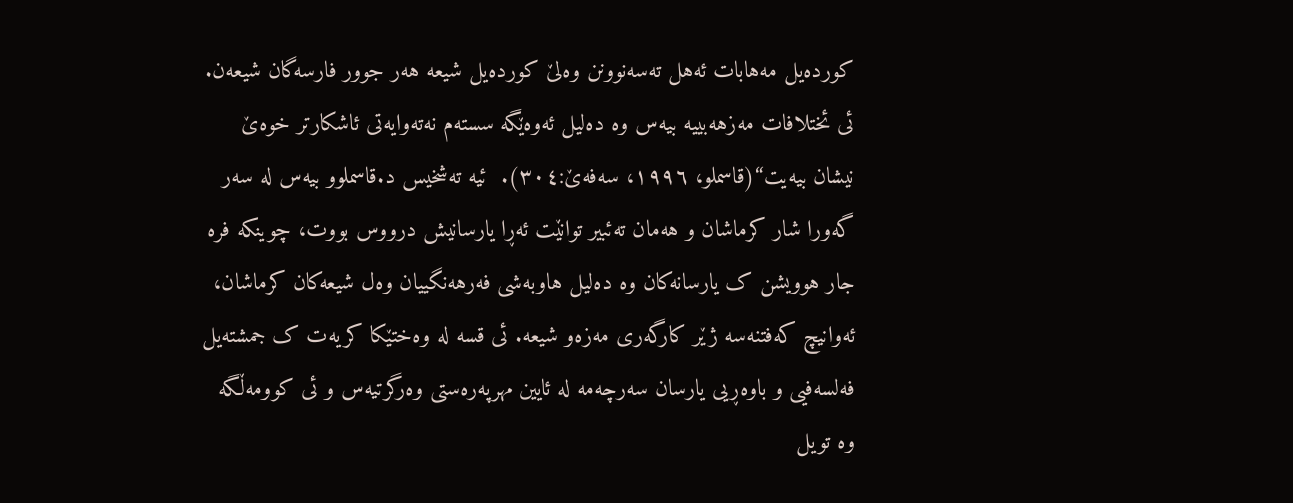کوردەیل مەهابات ئەهل تەسەنوونن وەلێ کوردەیل شیعە هەر جوور فارسەگان شیعەن. ئی ئختلافات مەزهەبییە بیەس وە دەلیل ئەوەێگە سستەم نەتەوایەتی ئاشکارتر خوەێ نیشان بیەیت“(قاسملو، ١٩٩٦، سەفەێ:٣٠٤).  ئیە تەشخیس د.قاسملوو بیەس لە سەر گەورا شار کرماشان و هەمان تەئبیر توانێت ئەڕا یارسانیش درووس بووت، چوینکە فرە جار هوویشن ک یارسانەکان وە دەلیل هاوبەشی فەرهەنگییان وەل شیعەکان کرماشان، ئەوانیچ کەفتنەسە ژێر کارگەری مەزەو شیعە. ئی قسە لە وەختێکا کریەت ک جمشتەیل فەلسەفیی و باوەڕیی یارسان سەرچەمە لە ئایین مهرپەرەستی وەرگرتیەس و ئی کوومەڵگە وە تویل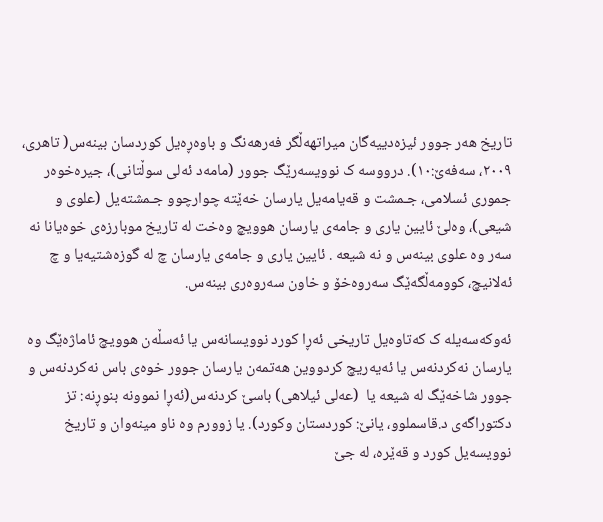تاریخ هەر جوور ئیزەدییەگان میراتهەڵگر فەرهەنگ و باوەڕەیل کوردسان بینەس( تاهری، ٢٠٠٩، سەفەێ:١٠). درووسە ک نوویسەرێگ جوور (مامەد ئەلی سوڵتانی)، جیرەخوەر جموری ئسلامی، جـمشت و قەیامەیل یارسان خەێتە چوارچوو جـمشتەیل (علوی و شیعی)، وەلێ ئایین یاری و جامەی یارسان هوویچ وەخت لە تاریخ موبارزەی خوەیانا نە سەر وە علوی بینەس و نە شیعە . ئایین یاری و جامەی یارسان چ لە گوزەشتیەیا و چ ئەلانیچ، کوومەڵگەێگ سەروەخۆ و خاون سەروەری بینەس.

ئەوکەسەیلە ک کەتاوەیل تاریخی ئەڕا کورد نوویسانەس یا ئەسڵەن هوویچ ئاماژەێگ وە یارسان نەکردنەس یا ئەیەریچ کردووین هەتمەن یارسان جوور خوەی باس نەکردنەس و جوور شاخەێگ لە شیعە یا  (عەلی ئیلاهی) باسێ کردنەس(ئەڕا نموونە بنوڕنە: تز دکتوراگەی د.قاسملوو، یانێ: کوردستان وکورد). یا زوورم وە ناو مینەوان و تاریخ نوویسەیل کورد و قەێرە، لە جێ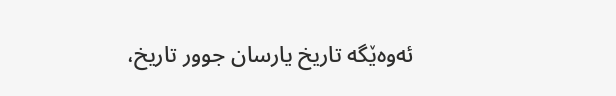ئەوەێگە تاریخ یارسان جوور تاریخ،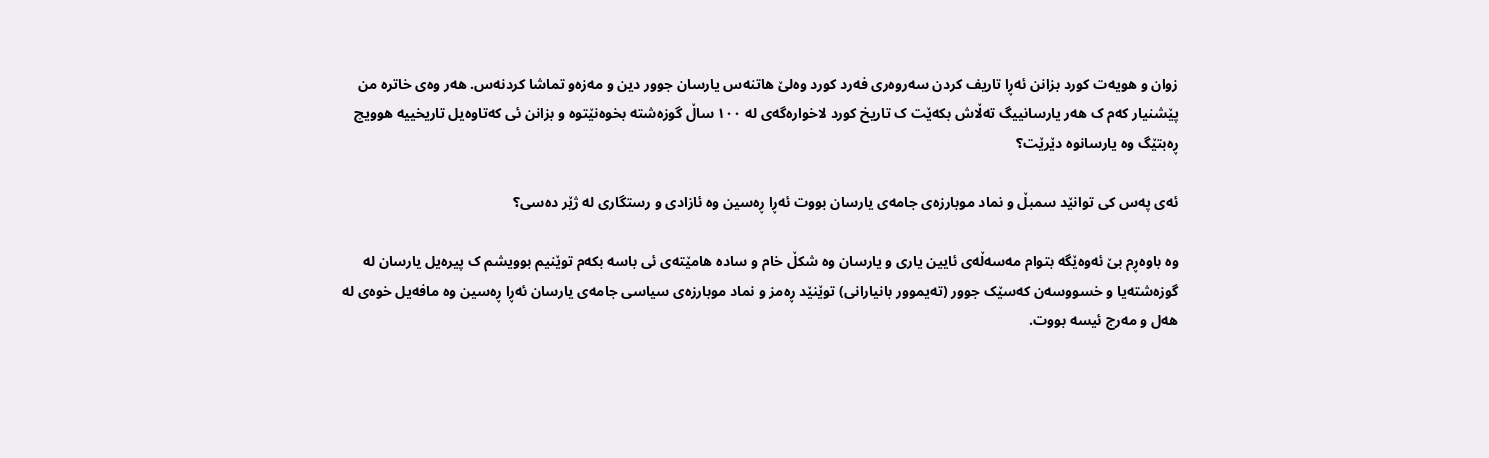زوان و هویەت کورد بزانن ئەڕا تاریف کردن سەروەری فەرد کورد وەلێ هاتنەس یارسان جوور دین و مەزەو تماشا کردنەس. هەر وەی خاترە من پێشنیار کەم ک هەر یارسانییگ تەڵاش بکەێت ک تاریخ کورد لاخوارەگەی لە ١٠٠ ساڵ گوزەشتە بخوەنێتوە و بزانن ئی کەتاوەیل تاریخییە هوویچ ڕەبتێگ وە یارسانوە دێرێت؟

ئەی پەس کی توانێد سمبڵ و نماد موبارزەی جامەی یارسان بووت ئەڕا ڕەسین وە ئازادی و رستگاری لە ژێر دەسی؟

وە باوەڕم بێ ئەوەێگە بتوام مەسەڵەی ئایین یاری و یارسان وە شکڵ خام و سادە هامێتەی ئی باسە بکەم توێنیم بوویشم ک پیرەیل یارسان لە گوزەشتەیا و خسووسەن کەسێک جوور (تەیموور بانیارانی) توێنێد ڕەمز و نماد موبارزەی سیاسی جامەی یارسان ئەڕا ڕەسین وە مافەیل خوەی لە هەل و مەرج ئیسە بووت.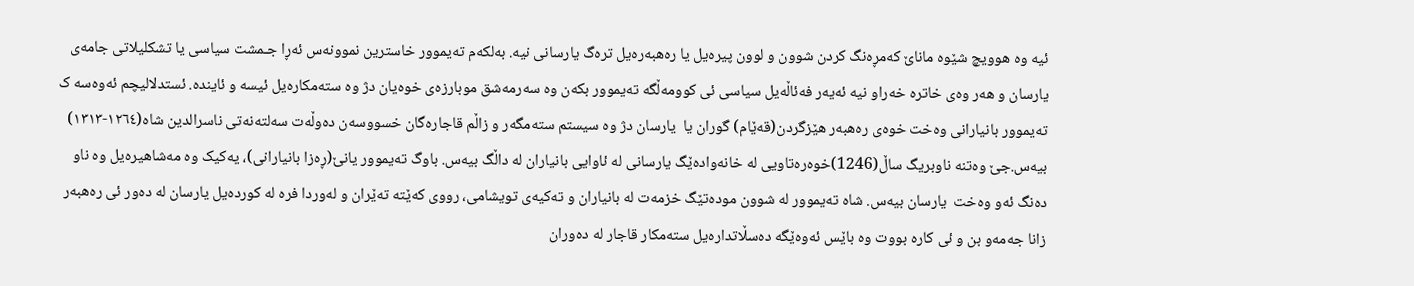ئیە وە هوویچ شێوە ماناێ کەمڕەنگ کردن شوون و لوون پیرەیل یا رەهبەرەیل ترەگ یارسانی نیە. بەلکەم تەیموور خاسترین نموونەس ئەڕا جـمشت سیاسی یا تشکلیلاتی جامەی یارسان و هەر وەی خاترە خەراو نیە ئەیەر فەئاڵەیل سیاسی ئی کوومەڵگە تەیموور بکەن وە سەرمەشق موبارزەی خوەیان دژ وە ستەمکارەیل ئیسە و ئایندە. ئستدلالیچم ئەوەسە ک تەیموور بانیارانی وەخت خوەی رەهبەر هێزگردن(قەێام) گوران یا  یارسان دژ وە سیستم ستەمگەر و زاڵم قاجارەگان خسووسەن دەوڵەت سەلتەنەتی ناسرالدین شاە(١٢٦٤-١٣١٣) بیەس.جێ وەتنە ناوبریگ ساڵ(1246)خوەرەتاویی لە خانەوادەێگ یارسانی لە ئاوایی بانیاران لە داڵگ بیەس. باوگ تەیموور یانێ(ڕەزا بانیارانی)، یەکیک وە مەشاهیرەیل وە ناو دەنگ ئەو وەخت  یارسان بیەس. شاە تەیموور لە شوون مودەتێگ خزمەت لە بانیاران و تەکیەی تویشامی، رووی کەێتە تەێران و لەوردا فرە لە کوردەیل یارسان لە دەور ئی رەهبەر زانا جەمەو بن و ئی کارە بووت وە باێس ئەوەێگە دەسڵاتدارەیل ستەمکار قاجار لە دەوران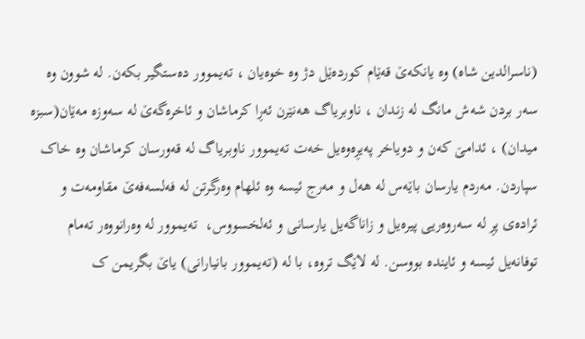(ناسرالدین شاە) وە یانکەێ قەێام کوردەێل دژ وە خوەیان ، تەیموور دەستگیر بکەن. لە شوون وە سەر بردن شەش مانگ لە زندان ، ناوبریاگ هەنێرن ئەڕا کرماشان و ئاخرەگەێ لە سەوزە مەێان(سبزە میدان) ، ئدامێ کەن و دویاخر پەیڕەوەیل خەت تەیموور ناوبریاگ لە قەورسان کرماشان وە خاک سپاردن. مەردم یارسان باێەس له هەل و مەرج ئیسە وە ئلهام وەرگرتن لە فەلسەفەێ مقاومەت و ئرادەی پڕ لە سەروەریی پیرەیل و زاناگەیل یارسانی و ئەلخسووس،  تەیموور لە وەرانووەر تەمام توفانەیل ئیسە و ئایندە بووسن. لە لاێگ تروە، با لە (تەیموور بانیارانی) یاێ بگریمن ک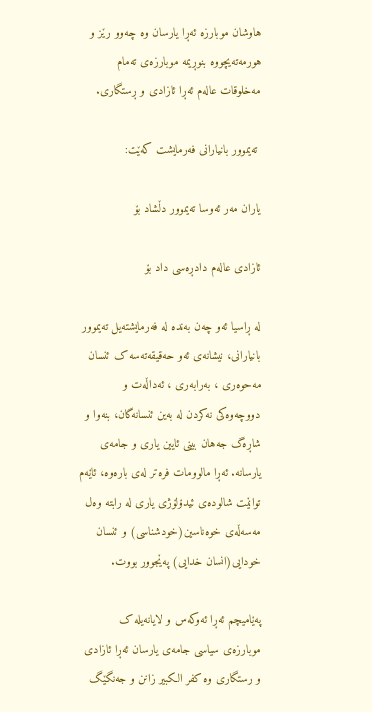هاوشان موبارزە ئەڕا یارسان وە چەوو رێز و هورمەتەیچووە بنوڕیمە موبارزەی تەمام مەخلوقات عالەم ئەڕا ئازادی و ڕستگاری.

 تەیموور بانیارانی فەرمایشت کەێت:

یاران مەر ئەوسا تەیموور دڵشاد بۆ

ئازادی عالەم دادڕەسی داد بۆ

لە ڕاسیا ئەو چەن بەندە لە فەرمایشتەیل تەیموور بانیارانی، نیشانەی ئەو حەقیقەتەسە ک ئنسان مەحوەری ، بەرابەری ، ئەداڵەت و دووچەوەکی نەکردن لە بەین ئنسانەگان، بنەوا و شاڕەگ جەهان بینی ئایین یاری و جامەی یارسانە. ئەڕا مالوومات فرەتر لەی بارەوە، ئاێەم توانێت شالودەی ئیدۆلۆژی یاری لە رابتە وەل مەسەڵەی خوەناسین(خودشناسی) و ئنسان خودایی(انسان خدایی) پەێجوور بووت.

پەێامیچم ئەڕا ئەوکەس و لایانەیلە ک موبارزەی سیاسی جامەی یارسان ئەڕا ئازادی و رستگاری وە کفر الکبیر زانن و جەنگێگ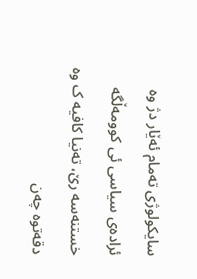سایکولوژی تەمام ئەێار دژ وە ئرادەی سیاسی ئی کوومەڵگە خستنەسە رێ، تەنیا کافیە ک وە دقەتوە چەن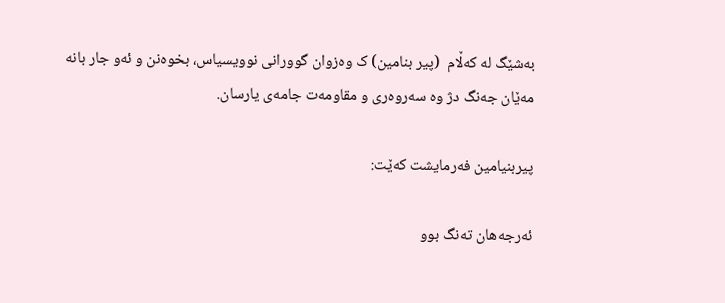بەشێگ لە کەڵام  (پیر بنامین) ک وەزوان گوورانی نوویسیاس، بخوەنن و ئەو جار بانە مەێان جەنگ دژ وە سەروەری و مقاومەت جامەی یارسان.

پیربنیامین فەرمایشت کەێت:

ئەرجەهان تەنگ بوو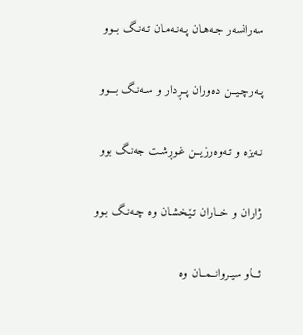سەرانسەر جـەهـان پـەنـه‌مـان تـەنـگ بــوو

پـەرچـیــن دەوران پــڕدار و سـەنـگ بـــوو

نـەیزه و تـەوەرزیــن غـوڕشـت جەنـگ بوو

ژاران و خــاران تـێـخشـان وە چـەنـگ بـوو

ئـــاو سیـروانــمــان وە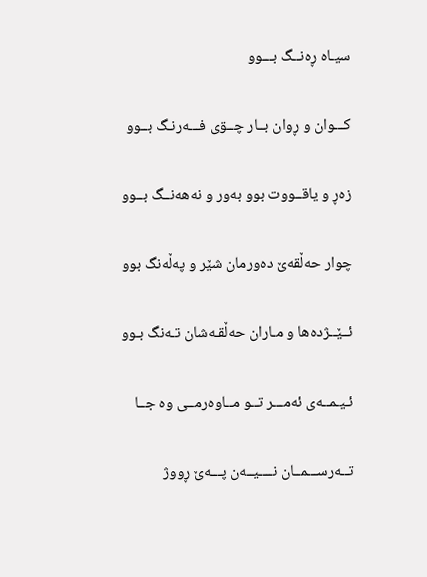سیـاه ڕەنــگ بـــوو

کـــوان و ڕوان بــار چــۊی فـــەرنـگ بــوو

زەڕ و یاقــووت بوو بەور و نەهەنــگ بــوو

چوار حەڵقەێ دەورمان شێر و پەڵەنگ بوو

ئــێــژدەها و مـاران حەڵقـه‌شان تـەنگ بـوو

ئـیـمــەی ئەمـــر تــو مــاوەرمــی وە جــا

تــەرســـمــان نــــیــەن پـــەێ ڕووژ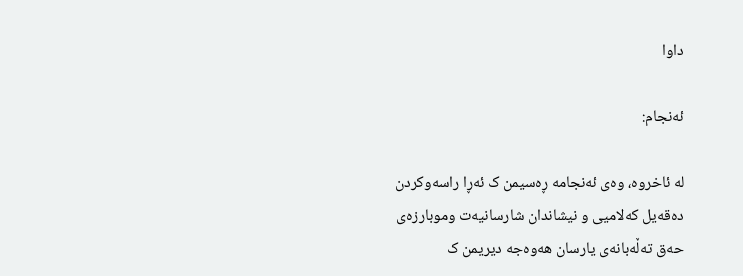داوا

ئەنجام:

لە ئاخروە، وەی ئەنجامە ڕەسیمن ک ئەڕا راسەوکردن دەقەیل کەلامیی و نیشاندان شارسانیەت وموبارزەی حەق تەڵەبانەی یارسان هەوەجە دیریمن ک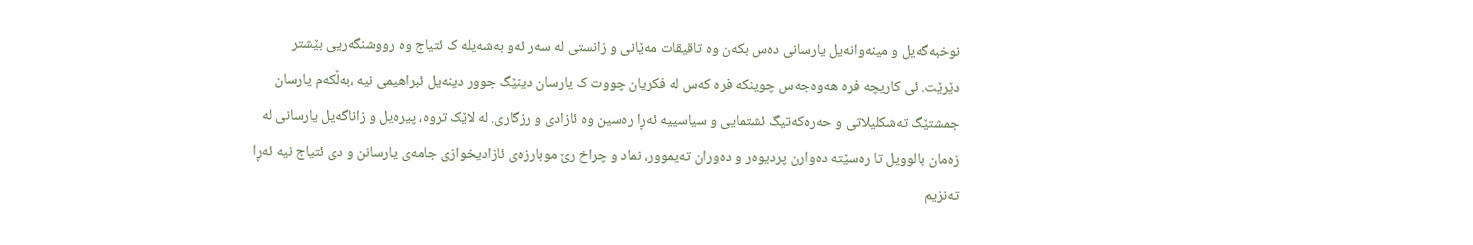نوخبەگەیل و مینەوانەیل یارسانی دەس بکەن وە تاقیقات مەێانی و زانستی لە سەر ئەو بەشەیلە ک ئتیاج وە رووشنگەریی بێشتر دێرێت. ئی کاریچە فرە هەوەجەس چوینکە فرە کەس لە فکریان چووت ک یارسان دینێگ جوور دینەیل ئبراهیمی نیە ،بەڵکەم یارسان جمشتێگ تەشکلیلاتی و حەرەکەتیگ ئشتمایی و سیاسییە ئەڕا رەسین وە ئازادی و رزگاری. لە لاێک تروە، پیرەیل و زاناگەیل یارسانی لە زەمان بالوویل تا رەسێتە دەوارن پردیوەر و دەوران تەیموور، نماد و چراخ رێ موبارزەی ئازادیخوازی جامەی یارسانن و دی ئتیاج نیە ئەڕا تەنزیم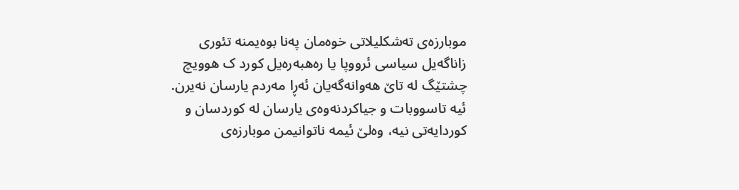موبارزەی تەشکلیلاتی خوەمان پەنا بوەیمنە تئوری زاناگەیل سیاسی ئرووپا یا رەهبەرەیل کورد ک هوویچ چشتێگ لە تاێ هەوانەگەیان ئەڕا مەردم یارسان نەیرن. ئیە تاسووبات و جیاکردنەوەی یارسان لە کوردسان و کوردایەتی نیە، وەلێ ئیمە ناتوانیمن موبارزەی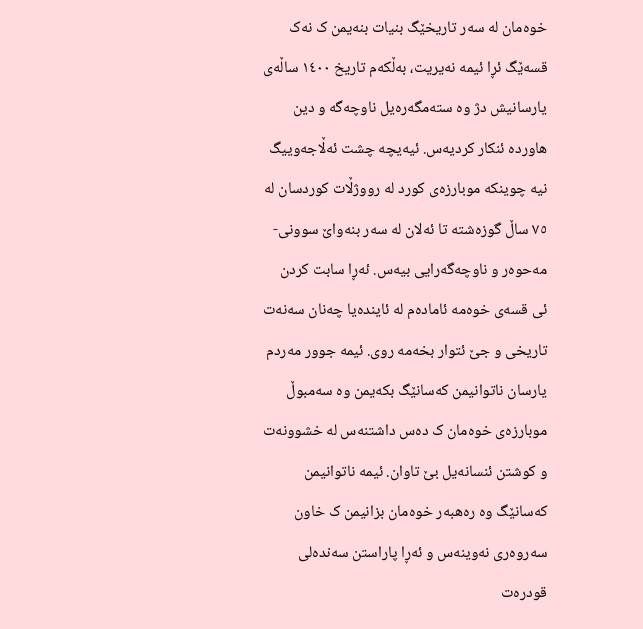خوەمان لە سەر تاریخێگ بنیات بنەیمن ک نەک قسەێگ ئڕا ئیمە نەیریت، بەڵکەم تاریخ ١٤٠٠ ساڵەی یارسانیش دژ وە ستەمگەرەیل ناوچەگە و دین هاوردە ئنکار کردیەس. ئیەیچە چشت ئەڵاجەوییگ نیە چوینکە موبارزەی کورد لە رووژڵات کوردسان لە ٧٥ ساڵ گوزەشتە تا ئەلان لە سەر بنەواێ سوونی-مەحوەر و ناوچەگەرایی بیەس. ئەڕا سابت کردن ئی قسەی خوەمە ئامادەم لە ئایندەیا چەنان سەنەت تاریخی و جێ ئتوار بخەمە روی. ئیمە جوور مەردم یارسان ناتوانیمن کەسانێگ بکەیمن وە سەمبوڵ موبارزەی خوەمان ک دەس داشتنەس لە خشوونەت و کوشتن ئنسانەیل بێ تاوان. ئیمە ناتوانیمن کەسانێگ وە رەهبەر خوەمان بزانیمن ک خاون سەروەری نەوینەس و ئەڕا پاراستن سەندەلی قودرەت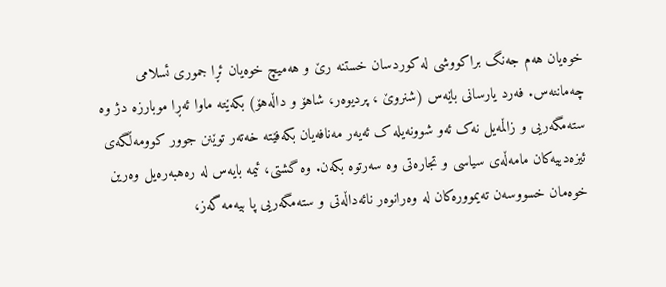خوەیان هەم جەنگ براکووشی لە کوردسان خستنە رێ و هەمیچ خوەیان ئڕا جموری ئسلامی چەماننەس. فەرد یارسانی باێەس (شنروێ ، پردیوەر، شاهۆ و داڵەهۆ) بکەێتە ماوا ئەڕا موبارزە دژ وە ستەمگەریی و زاڵمەیل نەک ئەو شوونەیلە ک ئەیەر مەنافەیان بکەفێتە خەتەر توێنن جوور کوومەڵگەی ئیزەدییەکان مامەڵەی سیاسی و تجارەتی وە سەرتوە بکەن. وە گشتی، ئیمە بایەس لە رەهبەرەیل وەرین خوەمان خسووسەن تەیموورەکان لە وەرانوەر نائەداڵەتی و ستەمگەریی پا بیەمە گەز،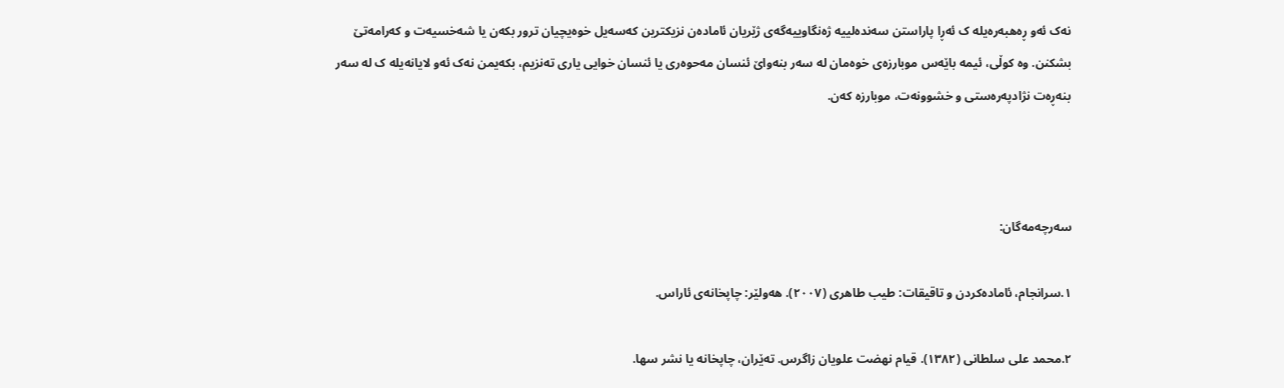نەک ئەو ڕەهبەرەیلە ک ئەڕا پاراستن سەندەلییە ژەنگاوییەگەی ژێریان ئامادەن نزیکترین کەسەیل خوەیچیان ترور بکەن یا شەخسیەت و کەرامەتێ بشکنن. وە کوڵی، ئیمە باێەس موبارزەی خوەمان لە سەر بنەواێ ئنسان مەحوەری یا ئنسان خوایی یاری تەنزیم، بکەیمن نەک ئەو لایانەیلە ک لە سەر بنەڕەت نژادپەرەستی و خشوونەت، موبارزە کەن.



سەرچەمەگان:

١.سرانجام، ئامادەکردن و تاقیقات: طیب طاهری (٢٠٠٧). هەولێر: چاپخانەی ئاراس.

٢.محمد علی سلطانی (١٣٨٢). قیام نهضت علویان زاگرس. تەێران، چاپخانە یا نشر سها.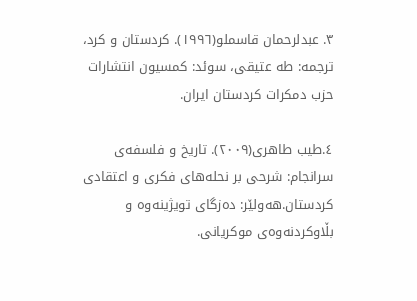٣. عبدلرحمان قاسملو(١٩٩٦). کردستان و کرد، ترجمە: طە عتیقی، سوئد: کمسیون انتشارات حزب دمکرات کردستان ایران.

٤.طیب طاهری(٢٠٠٩). تاریخ و فلسفەی سرانجام: شرحی بر نحلەهای فکری و اعتقادی کردستان.هەولێر: دەزگای تویژینەوە و بڵاوکردنەوەی موکریانی.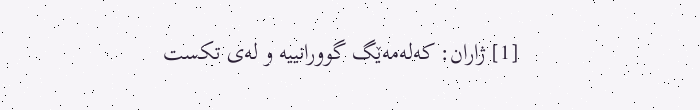[1] ژاران: کەلەمەێگ گوورانییە و لەی تکست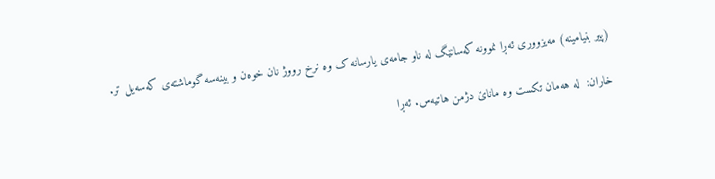(پیر بنیامینە) مەیزووری ئەڕا نموونە کەسانێگ لە ناو جامەی یارسانە ک وە نرخ رووژ نان خوەن و بینەسە گوماشتەی کەسەیل تر.

خاران:  لە هەمان تکست وە ماناێ دژمن هاتیەس. ئەڕا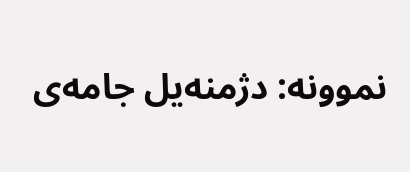نموونە: دژمنەیل جامەی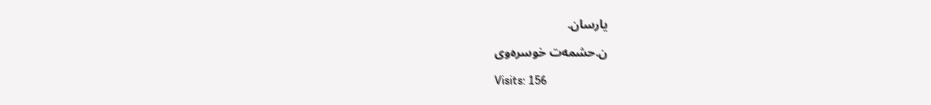یارسان.

ن.حشمەت خوسرەوی

Visits: 156